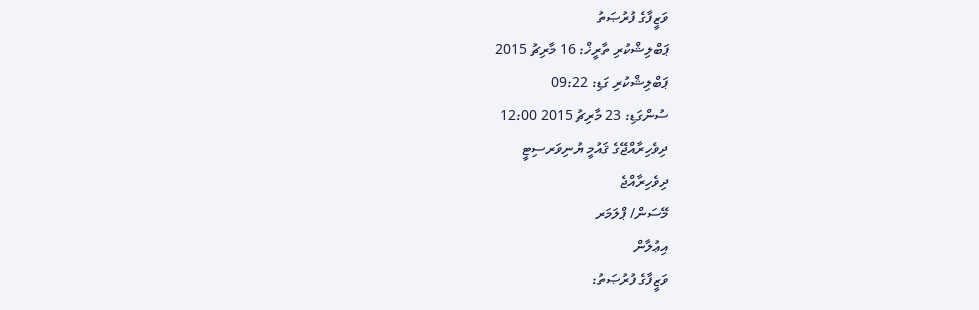ވަޒީފާގެ ފުރުޞަތު
ޕަބްލިޝްކުރި ތާރީޚް: 16 މާރިޗު 2015
ޕަބްލިޝްކުރި ގަޑި: 09:22
ސުންގަޑި: 23 މާރިޗު 2015 12:00
ދިވެހިރާއްޖޭގެ ޤައުމީ ޔުނިވަރސިޓީ
ދިވެހިރާއްޖެ
މޭސަން/ ޕްލަމަރ
އިޢުލާން
ވަޒީފާގެ ފުރުޞަތު: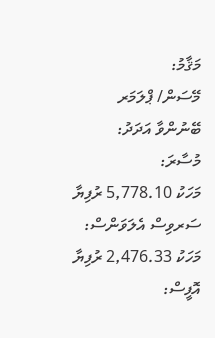މަޤާމު:
މޭސަން/ ޕްލަމަރ
ބޭނުންވާ އަދަދު:
މުސާރަ:
މަހަކު 5,778.10 ރުފިޔާ
ސަރވިސް އެލަވަންސް:
މަހަކު 2,476.33 ރުފިޔާ
އޮފީސް: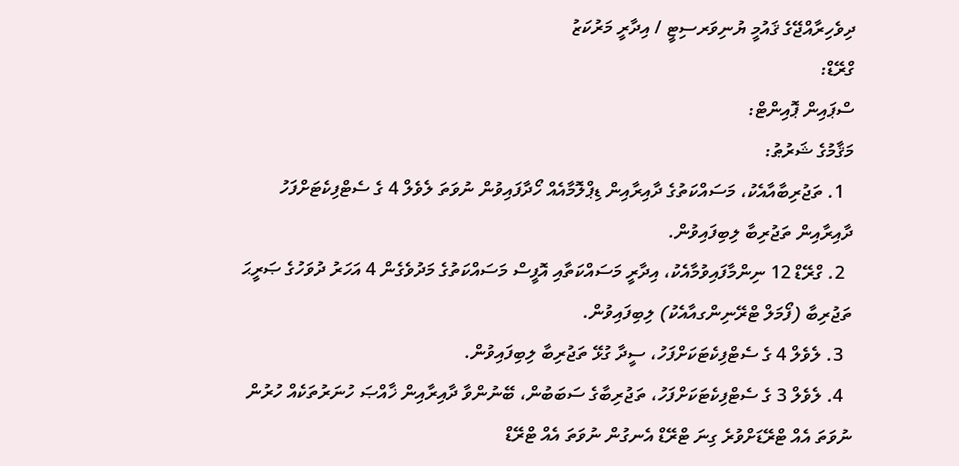ދިވެހިރާއްޖޭގެ ޤައުމީ ޔުނިވަރސިޓީ / އިދާރީ މަރުކަޒު
ގްރޭޑް:
ސްޕައިން ޕޮއިންޓް:
މަޤާމުގެ ޝަރުޠު:
  1. ތަޖުރިބާއާއެކު، މަސައްކަތުގެ ދާއިރާއިން ޑިޕްލޮމާއެއް ހޯދާފައިވުން ނުވަތަ ލެވެލް 4 ގެ ސެޓްފިކެޓަށްފަހު ދާއިރާއިން ތަޖުރިބާ ލިބިފައިވުން.
  2. ގްރޭޑް 12 ނިންމާފައިވުމާއެކު، އިދާރީ މަސައްކަތާއި އޮފީސް މަސައްކަތުގެ މަދުވެގެން 4 އަހަރު ދުވަހުގެ ޞަރީޙަ ތަޖުރިބާ (ފޯމަލް ޓްރޭނިންގއާއެކު) ލިބިފައިވުން.
  3. ލެވެލް 4 ގެ ސެޓްފިކެޓަކަށްފަހު، ސީދާ ގުޅޭ ތަޖުރިބާ ލިބިފައިވުން.
  4. ލެވެލް 3 ގެ ސެޓްފިކެޓަކަށްފަހު، ތަޖުރިބާގެ ސަބަބުން، ބޭނުންވާ ދާއިރާއިން ޚާއްޞަ ހުނަރުތަކެއް ހުރުން ނުވަތަ އެއް ޓްރޭޑަށްވުރެ ގިނަ ޓްރޭޑް އެނގުން ނުވަތަ އެއް ޓްރޭޑް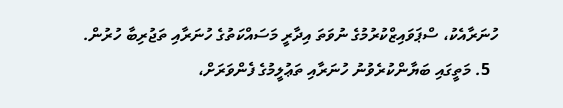ހުނަރާއެކު، ސްޕަވައިޒްކުރުމުގެ ނުވަތަ އިދާރީ މަސައްކަތުގެ ހުނަރާއި ތަޖުރިބާ ހުރުން.
  5. މަތީގައި ބަޔާންކުރެވުނު ހުނަރާއި ތަޢުލީމުގެ ފެންވަރަށް،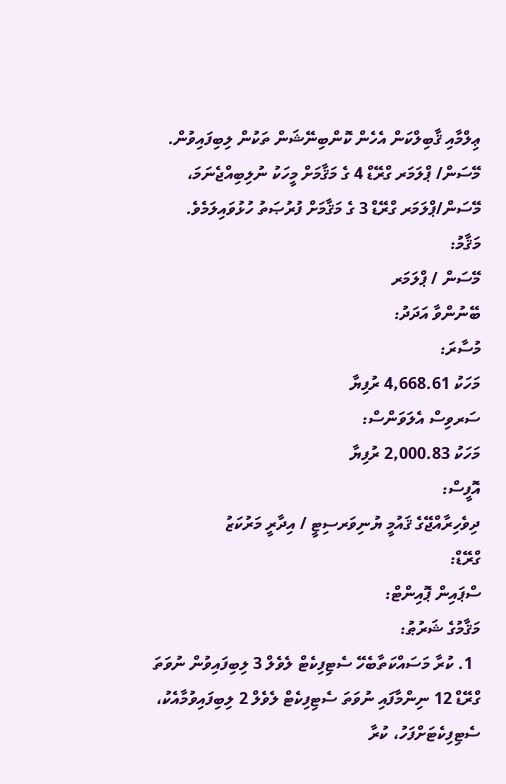ޢިލްމާއި ޤާބިލްކަން އެހެން ކޮންބިނޭޝަން ތަކުން ލިބިފައިވުން.
މޭސަން/ ޕްލަމަރ ގްރޭޑް 4 ގެ މަޤާމަށް މީހަކު ނުލިބިއްޖެނަމަ، މޭސަން/ޕްލަމަރ ގްރޭޑް 3 ގެ މަޤާމަށް ފުރުޞަތު ހުޅުވައިލަމެވެ.
މަޤާމު:
މޭސަން / ޕްލަމަރ
ބޭނުންވާ އަދަދު:
މުސާރަ:
މަހަކު 4,668.61 ރުފިޔާ
ސަރވިސް އެލަވަންސް:
މަހަކު 2,000.83 ރުފިޔާ
އޮފީސް:
ދިވެހިރާއްޖޭގެ ޤައުމީ ޔުނިވަރސިޓީ / އިދާރީ މަރުކަޒު
ގްރޭޑް:
ސްޕައިން ޕޮއިންޓް:
މަޤާމުގެ ޝަރުޠު:
  1. ކުރާ މަސައްކަތާބެހޭ ސެޓިފިކެޓް ލެވެލް 3 ލިބިފައިވުން ނުވަތަ ގްރޭޑް 12 ނިންމާފައި ނުވަތަ ސެޓިފިކެޓް ލެވެލް 2 ލިބިފައިވުމާއެކު، ސެޓިފިކެޓަށްފަހު، ކުރާ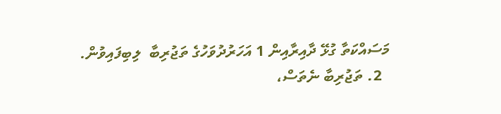މަސައްކަތާ ގުޅޭ ދާއިރާއިން 1 އަހަރުދުވަހުގެ ތަޖުރިބާ  ލިބިފައިވުން.
  2. ތަޖުރިބާ ނެތަސް،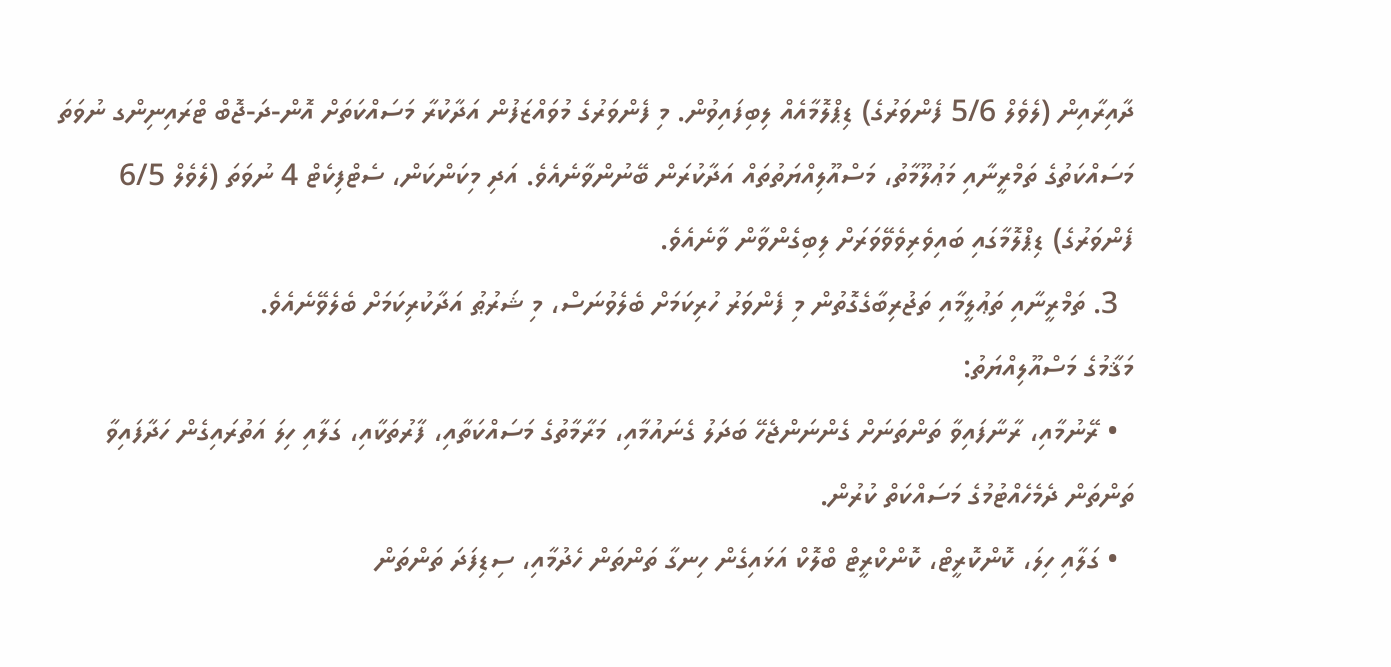ދާއިރާއިން (ލެވެލް 5/6 ފެންވަރުގެ) ޑިޕްލޮމާއެއް ލިބިފައިވުން. މި ފެންވަރުގެ މުވައްޒަފުން އަދާކުރާ މަސައްކަތަށް އޮން-ދަ-ޖޮބް ޓްރައިނިންގ ނުވަތަ މަސައްކަތުގެ ތަމްރީނާއި މަޢުލޫމާތު، މަސްއޫލިއްޔަތުތައް އަދާކުރަން ބޭނުންވާނެއެވެ. އަދި މިކަންކަން، ސެޓްފިކެޓް 4 ނުވަތަ (ލެވެލް 6/5 ފެންވަރުގެ) ޑިޕްލޮމާގައި ބައިވެރިވެވޭވަރަށް ލިބިގެންވާން ވާނެއެވެ.
  3. ތަމްރީނާއި ތަޢުލީމާއި ތަޖުރިބާގެގޮތުން މި ފެންވަރު ހުރިކަމަށް ބެލެވުނަސް، މި ޝަރުޠު އަދާކުރިކަމަށް ބެލެވޭނެއެވެ.
މަޤާމުގެ މަސްއޫލިއްޔަތު:
  • ރޭނުމާއި، ރާނާފައިވާ ތަންތަނަށް ގެންނަންޖެހޭ ބަދަލު ގެނައުމާއި، މަރާމާތުގެ މަސައްކަތާއި، ފާރުތަކާއި، ގަލާއި ހިލަ އަތުރައިގެން ހަދާފައިވާ ތަންތަން ދެމެހެއްޓުމުގެ މަސައްކަތް ކުރުން.
  • ގަލާއި ހިލަ، ކޮންކޮރީޓް، ކޮންކްރީޓް ބްލޮކް އަޅައިގެން ހިނގާ ތަންތަން ހެދުމާއި، ސިޑިފަދަ ތަންތަން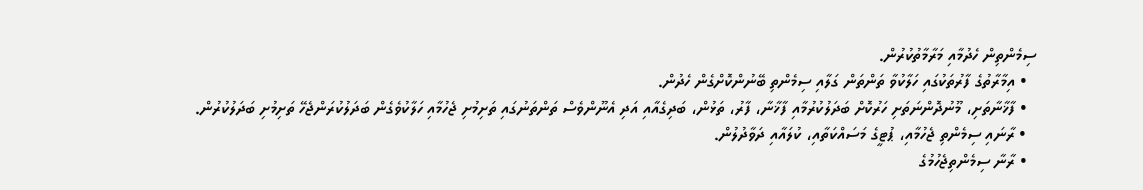ސިމެންތިން ހެދުމާއި މަރާމާތުކުރުން.
  • އިމާރާތުގެ ފާރުތަކުގައި ހަލާކުވާ ތަންތަން ގަލާއި ސިމެންތި ބޭނުންކޮށްގެން ހެދުން.
  • ފާޚާނާތަށި، މޫނުދޮންނަތަށި ހަރުކޮށް ބަދަލުކުރުމާއި ފާޚާނާ، ފާރު، ތަޅުން، ބަދިގެއާއި އަދި އެނޫންވެސް ތަންތަނުގައި ތަށިމުށި ޖެހުމާއި ހަލާކުވެގެން ބަދަލުކުރަންޖެހޭ ތަށިމުށި ބަދަލުކުރުން.
  • ރާނައި ސިމެންތި ޖެހުމާއި، ޕުޓީގެ މަސައްކަތާއި، ކުލައާއި ދަވާދުލުން.
  • ރާނާ ސިމެންތިޖެހުމުގެ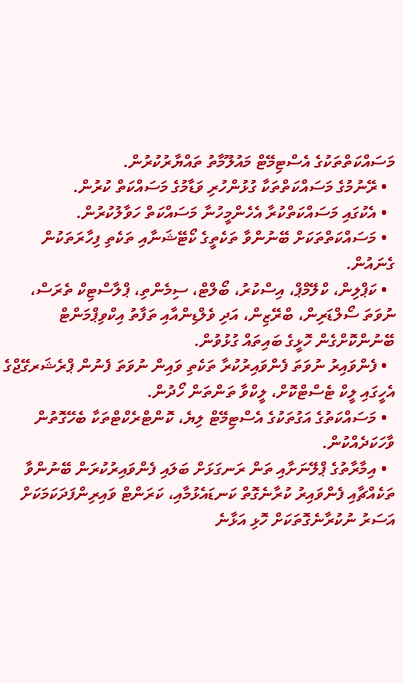މަސައްކަތްތަކުގެ އެސްޓިމޭޓް މައުލޫމާތު ތައްޔާރުކުރުން.
  • ރޭނުމުގެ މަސައްކަތްތަކާ ގުޅުންހުރި ވަޑާމުގެ މަސައްކަތް ކުރުން.
  • އެކުގައި މަސައްކަތްކުރާ އެހެންމީހުނާ މަސައްކަތް ހަވާލުކުރުން.
  • މަސައްކަތްތަކަށް ބޭނުންވާ ތަކެތީގެ ކޯޓޭޝަނާއި ތަކެތި ފިހާރަތަކުން ގެނައުން.
  • ކަޕްލިން، ކްލޭމްޕް، އިސްކުރު، ބޯލްޓް، ސިމެންތި، ޕްލާސްޓިކް ތެރަސް، ނުވަތަ ސޯލްޑަރިން، ބްރޭޒިން، އަދި ވެލްޑިންއާއި ތަފާތު އިކްވިޕްމަންޓް ބޭނުންކޮށްގެން ހޮޅީގެ ބައިތައް ގުޅުވުން.
  • ފެންވައިރު ނުވަތަ ފެންވައިރުކުރާ ތަކެތި ވައިން ނުވަތަ ފެނުން ޕްރެޝަރގޭޖްގެ އެހީގައި ލީކް ޓެސްޓްކޮށް، ލީކްވާ ތަންތަން ހޯދުން.
  • މަސައްކަތުގެ އަގުތަކުގެ އެސްޓިމޭޓް ލިޔެ، ކޮންޓްރެކްޓްތަކާ ބެހޭގޮތުން ވާހަކަދެއްކުން.
  • އިމާރާތުގެ ޕްލޭނަށާއި ތަން ރަނގަޅަށް ބަލައި ފެންވައިރުކުރަން ބޭނުންވާ ތަކެއްޗާއި ފެންވައިރު ކުރާނެގޮތް ކަނޑައެޅުމާއި، ކަރަންޓް ވައިރިންފަދަކަމަކަށް އަސަރު ނުކުރާނެގޮތަކަށް ހޮޅި އަޅާނެ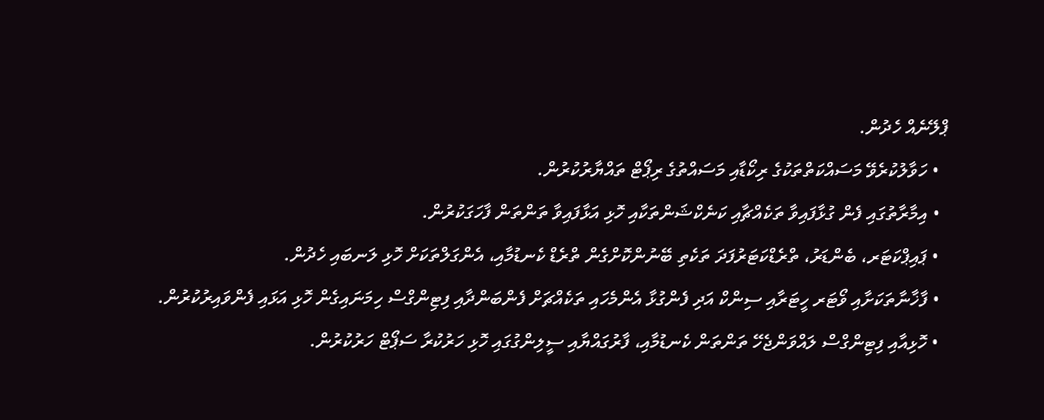ޕްލޭނެއް ހެދުން.
  • ހަވާލުކުރެވޭ މަސައްކަތްތަކުގެ ރިކޯޑާއި މަސައްތުގެ ރިޕޯޓް ތައްޔާރުކުރުން.
  • އިމާރާތުގައި ފެން ގުޅާފައިވާ ތަކެއްޗާއި ކަނެކްޝަންތަކާއި ހޮޅި އަޅާފައިވާ ތަންތަން ފާހަގަކުރުން.
  • ޕައިޕްކަޓަރ، ބެންޑަރު، ތްރެޑްކަޓަރުފަދަ ތަކެތި ބޭނުންކޮށްގެން ތްރެޑް ކެނޑުމާއި، އެންގަލްތަކަށް ހޮޅި ލަނބައި ހެދުން.
  • ފާޚާނާތަކަށާއި ވޯޓަރ ހީޓަރާއި ސިންކް އަދި ފެންގުޅާ އެންމެހައި ތަކެއްޗަށް ފެންބަންދާއި ފިޓިންގްސް ހިމަނައިގެން ހޮޅި އަޅައި ފެންވައިރުކުރުން.
  • ހޮޅިއާއި ފިޓިންގްސް ލައްވަންޖެހޭ ތަންތަން ކެނޑުމާއި، ފާރުގައްޔާއި ސީލިންގުގައި ހޮޅި ހަރުކުރާ ސަޕޯޓް ހަރުކުރުން.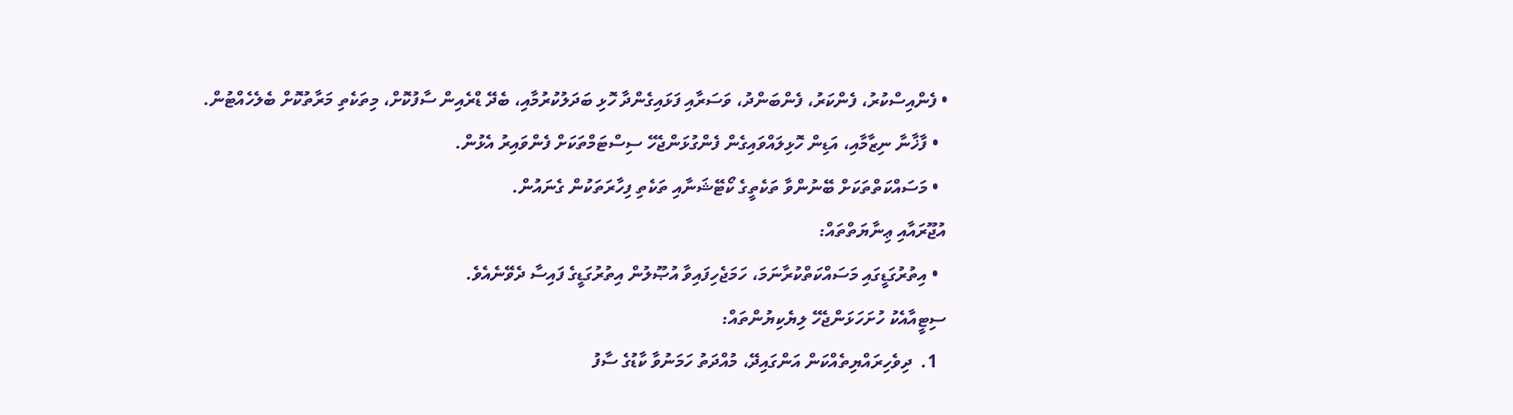• ފެންއިސްކުރު، ފެންކަރު، ފެންބަންދު، ވަސަރާއި ފަޅައިގެންދާ ހޮޅި ބަދަލުކުރުމާއި، ބެދޭ ޑްރެއިން ސާފުކޮށް، މިތަކެތި މަރާތުކޮށް ބެލެހެއްޓުން.
  • ފާޚާނާ ނިޒާމާއި، އަޑިން ހޮޅިލައްވައިގެން ފެންގުޅަންޖެހޭ ސިސްޓަމްތަކަށް ފެންވައިރު އެޅުން.
  • މަސައްކަތްތަކަށް ބޭނުންވާ ތަކެތީގެ ކޯޓޭޝަނާއި ތަކެތި ފިހާރަތަކުން ގެނައުން.
އުޖޫރައާއި ޢިނާޔަތްތައް:
  • އިތުރުގަޑީގައި މަސައްކަތްކުރާނަމަ، ހަމަޖެހިފައިވާ އުޞޫލުން އިތުރުގަޑީގެ ފައިސާ ދެވޭނެއެވެ.
ސިޓީއާއެކު ހުށަހަޅަންޖެހޭ ލިޔެކިޔުންތައް:
  1.  ދިވެހިރައްޔިތެއްކަން އަންގައިދޭ، މުއްދަތު ހަމަނުވާ ކާޑުގެ ސާފު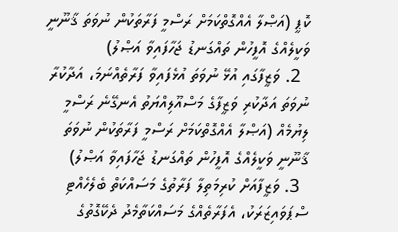ކޮޕީ (އަޞްލާ އެއްގޮތްކަމަށް ރަސްމީ ފަރާތަކުން ނުވަތަ ޤާނޫނީ ވަކީލެއްގެ އޮފީހުން ތައްގަނޑު ޖަހާފައިވާ އަޞްލު)
  2. ވަޒީފާގައި އުޅޭ ނުވަތަ އުޅެފައިވާ ފަރާތެއްނަމަ، އަދާކުރާ ނުވަތަ އަދާކުރި ވަޒީފާގެ މަސްއޫލިއްޔަތު އެނގޭނެ ރަސްމީ ލިޔުމެއް (އަޞްލާ އެއްގޮތްކަމަށް ރަސްމީ ފަރާތަކުން ނުވަތަ ޤާނޫނީ ވަކީލެއްގެ އޮފީހުން ތައްގަނޑު ޖަހާފައިވާ އަޞްލު)
  3. ވަޒީފާއަށް ކުރިމަތިލާ ފަރާތުގެ މަސައްކަތް ބެލެހެއްޓި ސްޕަވައިޒަރަކު، އެފަރާތެއްގެ މަސައްކަތާމެދު ދެކޭގޮތުގެ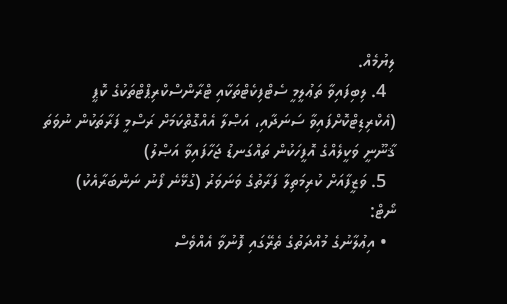ލިޔުމެއް.
  4. ލިބިފައިވާ ތަޢުލީމީ ސެޓްފިކެޓްތަކާއި ޓްރާންސްކްރިޕްޓްތަކުގެ ކޮޕީ (އެކްރިޑިޓްކޮށްފައިވާ ސަނަދާއި، އަޞްލާ އެއްގޮތްކަމަށް ރަސްމީ ފަރާތަކުން ނުވަތަ ޤާނޫނީ ވަކީލެއްގެ އޮފީހަކުން ތައްގަނޑު ޖަހާފައިވާ އަޞްލު)
  5. ވަޒީފާއަށް ކުރިމަތިލާ ފަރާތުގެ ވަނަވަރު (ގުޅޭނެ ފޯނު ނަންބަރާއެކު)
ނޯޓް:
  • އިޢުލާނުގެ މުއްދަތުގެ ތެރޭގައި ފޮނުވާ އެއްވެސް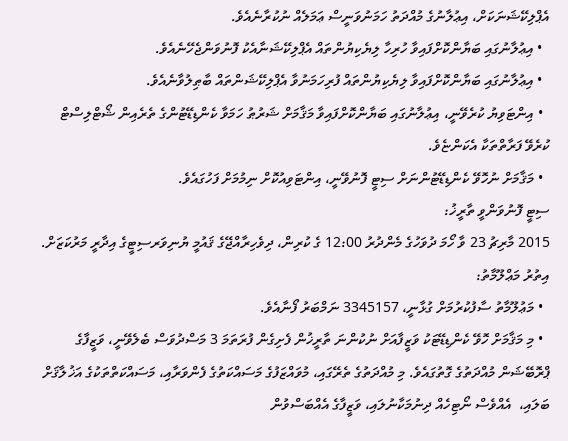އެޕްލިކޭޝަނަކަށް، އިޢުލާނުގެ މުއްދަތު ހަމަނުވަނީސް ޢަމަލެއް ނުކުރާނެއެވެ.
  • އިޢުލާނުގައި ބަޔާންކޮށްފައިވާ ހުރިހާ ލިޔެކިޔުންތައް އެޕްލިކޭޝަނާއެކު ފޮނުވަންޖެހޭނެއެވެ.
  • އިޢުލާނުގައި ބަޔާންކޮށްފައިވާ ލިޔެކިޔުންތައް ފުރިހަމަނުވާ އެޕްލިކޭޝަންތައް ބާޠިލުވާނެއެވެ.
  • އިންޓަވިޔު ކުރެވޭނީ، އިޢުލާނުގައި ބަޔާންކޮށްފައިވާ މަޤާމަށް ޝަރުޠު ހަމަވާ ކެންޑިޑޭޓުންގެ ތެރެއިން ޝޯޓްލިސްޓް ކުރެވޭ ފަރާތްތަކާ އެކަންޏެވެ.
  • މަޤާމަށް ނުހޮވޭ ކެންޑިޑޭޓުންނަށް ސިޓީ ފޮނުވޭނީ، އިންޓަވިއުކޮށް ނިމުމަށް ފަހުގައެވެ.
ސިޓީ ފޮނުވަންވީ ތާރީޚު:
2015 މާރިޗު 23 ވާ ހޯމަ ދުވަހުގެ މެންދުރު 12:00 ގެ ކުރިން، ދިވެހިރާއްޖޭގެ ޤައުމީ ޔުނިވަރސިޓީގެ އިދާރީ މަރުކަޒަށް.
އިތުރު މަޢްލޫމާތު:
  • މަޢުލޫމާތު ސާފުކުރުމަށް ގުޅާނީ، 3345157 ނަމްބަރު ފޯނާއެވެ.
  • މި މަޤާމަށް ހޮވޭ ކެންޑިޑޭޓަކު ވަޒީފާއަށް ނުކުންނަ ތާރީޚުން ފެށިގެން ފުރަތަމަ 3 މަސްދުވަސް ބެލެވޭނީ، ވަޒީފާގެ ޕްރޮބޭޝަން މުއްދަތުގެ ގޮތުގައެވެ. މި މުއްދަތުގެ ތެރޭގައި، މުވައްޒަފުގެ މަސައްކަތުގެ ފެންވަރާއި، މަސައްކަތްތަކުގެ އަޚުލާޤަށް ބަލައި،  އެއްވެސް ނޯޓިހެއް ދިނުމަކާނުލައި، ވަޒީފާގެ އެއްބަސްވުން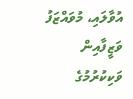އުވާލައި، މުވައްޒަފު ވަޒީފާއިން ވަކިކުރުމުގެ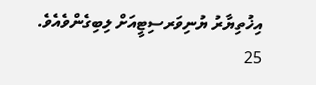އިޚުތިޔާރު ޔުނިވަރސިޓީއަށް ލިބިގެންވެއެވެ.
25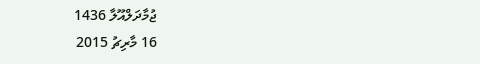ޖުމާދަލްއޫލާ 1436
16 މާރިޗު 2015